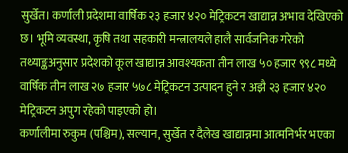सुर्खेत। कर्णाली प्रदेशमा वार्षिक २३ हजार ४२० मेट्रिकटन खाद्यान्न अभाव देखिएको छ। भूमि व्यवस्था, कृषि तथा सहकारी मन्त्रालयले हालै सार्वजनिक गरेको तथ्याङ्कअनुसार प्रदेशको कूल खाद्यान्न आवश्यकता तीन लाख ५० हजार ९९८ मध्ये वार्षिक तीन लाख २७ हजार ५७८ मेट्रिकटन उत्पादन हुने र अझै २३ हजार ४२० मेट्रिकटन अपुग रहेको पाइएको हो।
कर्णालीमा रुकुम (पश्चिम), सल्यान, सुर्खेत र दैलेख खाद्यान्नमा आत्मनिर्भर भएका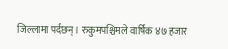जिल्लामा पर्दछन्। रुकुमपश्चिमले वार्षिक ४७ हजार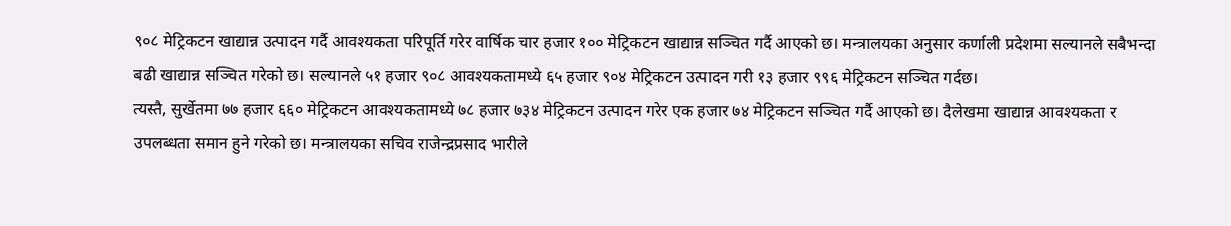९०८ मेट्रिकटन खाद्यान्न उत्पादन गर्दै आवश्यकता परिपूर्ति गरेर वार्षिक चार हजार १०० मेट्रिकटन खाद्यान्न सञ्चित गर्दै आएको छ। मन्त्रालयका अनुसार कर्णाली प्रदेशमा सल्यानले सबैभन्दा बढी खाद्यान्न सञ्चित गरेको छ। सल्यानले ५१ हजार ९०८ आवश्यकतामध्ये ६५ हजार ९०४ मेट्रिकटन उत्पादन गरी १३ हजार ९९६ मेट्रिकटन सञ्चित गर्दछ।
त्यस्तै, सुर्खेतमा ७७ हजार ६६० मेट्रिकटन आवश्यकतामध्ये ७८ हजार ७३४ मेट्रिकटन उत्पादन गरेर एक हजार ७४ मेट्रिकटन सञ्चित गर्दै आएको छ। दैलेखमा खाद्यान्न आवश्यकता र उपलब्धता समान हुने गरेको छ। मन्त्रालयका सचिव राजेन्द्रप्रसाद भारीले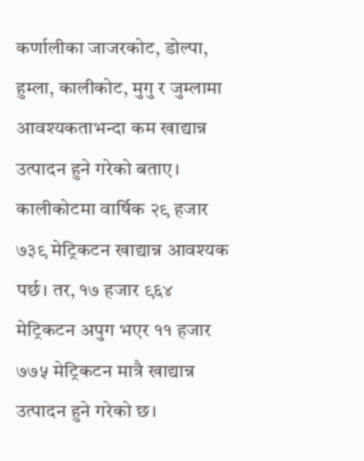कर्णालीका जाजरकोट, डोल्पा, हुम्ला, कालीकोट, मुगु र जुम्लामा आवश्यकताभन्दा कम खाद्यान्न उत्पादन हुने गरेको बताए।
कालीकोटमा वार्षिक २९ हजार ७३९ मेट्रिकटन खाद्यान्न आवश्यक पर्छ। तर, १७ हजार ९६४ मेट्रिकटन अपुग भएर ११ हजार ७७५ मेट्रिकटन मात्रै खाद्यान्न उत्पादन हुने गरेको छ।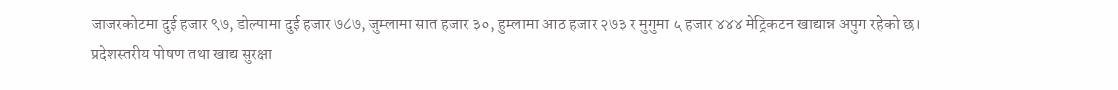जाजरकोटमा दुई हजार ९७, डोल्पामा दुई हजार ७८७, जुम्लामा सात हजार ३०, हुम्लामा आठ हजार २७३ र मुगुमा ५ हजार ४४४ मेट्रिकटन खाद्यान्न अपुग रहेको छ।
प्रदेशस्तरीय पोषण तथा खाद्य सुरक्षा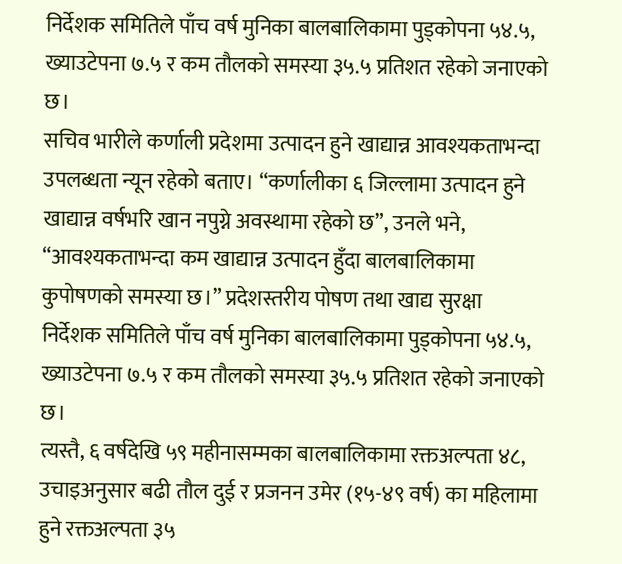निर्देशक समितिले पाँच वर्ष मुनिका बालबालिकामा पुड्कोपना ५४.५, ख्याउटेपना ७.५ र कम तौलको समस्या ३५.५ प्रतिशत रहेको जनाएको छ।
सचिव भारीले कर्णाली प्रदेशमा उत्पादन हुने खाद्यान्न आवश्यकताभन्दा उपलब्धता न्यून रहेको बताए। “कर्णालीका ६ जिल्लामा उत्पादन हुने खाद्यान्न वर्षभरि खान नपुग्ने अवस्थामा रहेको छ”, उनले भने, “आवश्यकताभन्दा कम खाद्यान्न उत्पादन हुँदा बालबालिकामा कुपोषणको समस्या छ।” प्रदेशस्तरीय पोषण तथा खाद्य सुरक्षा निर्देशक समितिले पाँच वर्ष मुनिका बालबालिकामा पुड्कोपना ५४.५, ख्याउटेपना ७.५ र कम तौलको समस्या ३५.५ प्रतिशत रहेको जनाएको छ।
त्यस्तै, ६ वर्षदेखि ५९ महीनासम्मका बालबालिकामा रक्तअल्पता ४८, उचाइअनुसार बढी तौल दुई र प्रजनन उमेर (१५-४९ वर्ष) का महिलामा हुने रक्तअल्पता ३५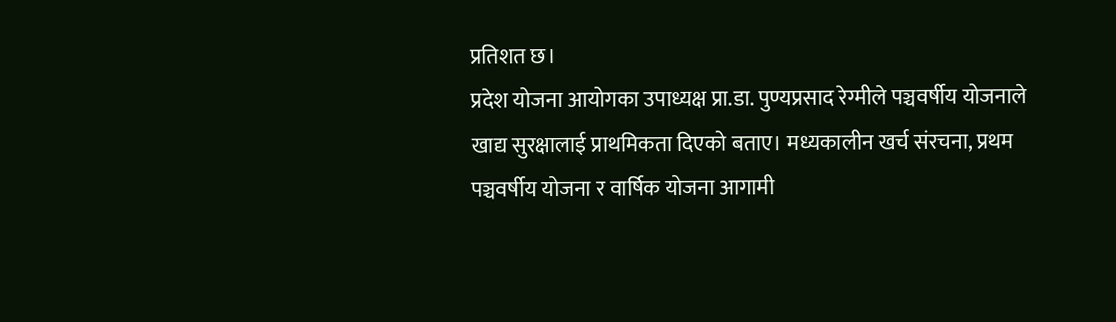प्रतिशत छ।
प्रदेश योजना आयोगका उपाध्यक्ष प्रा.डा. पुण्यप्रसाद रेग्मीले पञ्चवर्षीय योजनाले खाद्य सुरक्षालाई प्राथमिकता दिएको बताए। मध्यकालीन खर्च संरचना, प्रथम पञ्चवर्षीय योजना र वार्षिक योजना आगामी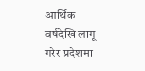आर्थिक वर्षदेखि लागू गरेर प्रदेशमा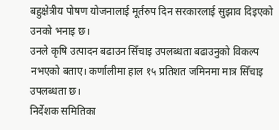बहुक्षेत्रीय पोषण योजनालाई मूर्तरुप दिन सरकारलाई सुझाव दिइएको उनको भनाइ छ।
उनले कृषि उत्पादन बढाउन सिँचाइ उपलब्धता बढाउनुको विकल्प नभएको बताए। कर्णालीमा हाल १५ प्रतिशत जमिनमा मात्र सिँचाइ उपलब्धता छ।
निर्देशक समितिका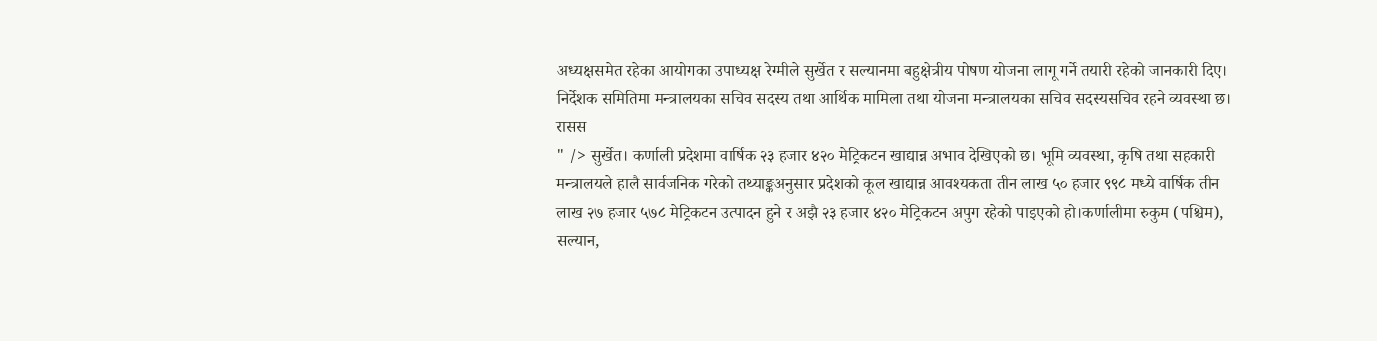अध्यक्षसमेत रहेका आयोगका उपाध्यक्ष रेग्मीले सुर्खेत र सल्यानमा बहुक्षेत्रीय पोषण योजना लागू गर्ने तयारी रहेको जानकारी दिए। निर्देशक समितिमा मन्त्रालयका सचिव सदस्य तथा आर्थिक मामिला तथा योजना मन्त्रालयका सचिव सदस्यसचिव रहने व्यवस्था छ। रासस
" /> सुर्खेत। कर्णाली प्रदेशमा वार्षिक २३ हजार ४२० मेट्रिकटन खाद्यान्न अभाव देखिएको छ। भूमि व्यवस्था, कृषि तथा सहकारी मन्त्रालयले हालै सार्वजनिक गरेको तथ्याङ्कअनुसार प्रदेशको कूल खाद्यान्न आवश्यकता तीन लाख ५० हजार ९९८ मध्ये वार्षिक तीन लाख २७ हजार ५७८ मेट्रिकटन उत्पादन हुने र अझै २३ हजार ४२० मेट्रिकटन अपुग रहेको पाइएको हो।कर्णालीमा रुकुम (पश्चिम), सल्यान,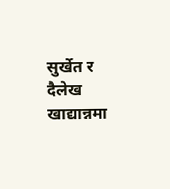सुर्खेत र दैलेख खाद्यान्नमा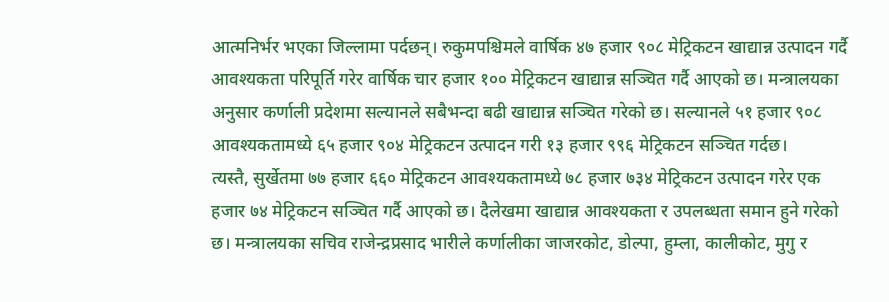आत्मनिर्भर भएका जिल्लामा पर्दछन्। रुकुमपश्चिमले वार्षिक ४७ हजार ९०८ मेट्रिकटन खाद्यान्न उत्पादन गर्दै आवश्यकता परिपूर्ति गरेर वार्षिक चार हजार १०० मेट्रिकटन खाद्यान्न सञ्चित गर्दै आएको छ। मन्त्रालयका अनुसार कर्णाली प्रदेशमा सल्यानले सबैभन्दा बढी खाद्यान्न सञ्चित गरेको छ। सल्यानले ५१ हजार ९०८ आवश्यकतामध्ये ६५ हजार ९०४ मेट्रिकटन उत्पादन गरी १३ हजार ९९६ मेट्रिकटन सञ्चित गर्दछ।
त्यस्तै, सुर्खेतमा ७७ हजार ६६० मेट्रिकटन आवश्यकतामध्ये ७८ हजार ७३४ मेट्रिकटन उत्पादन गरेर एक हजार ७४ मेट्रिकटन सञ्चित गर्दै आएको छ। दैलेखमा खाद्यान्न आवश्यकता र उपलब्धता समान हुने गरेको छ। मन्त्रालयका सचिव राजेन्द्रप्रसाद भारीले कर्णालीका जाजरकोट, डोल्पा, हुम्ला, कालीकोट, मुगु र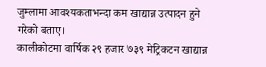जुम्लामा आवश्यकताभन्दा कम खाद्यान्न उत्पादन हुने गरेको बताए।
कालीकोटमा वार्षिक २९ हजार ७३९ मेट्रिकटन खाद्यान्न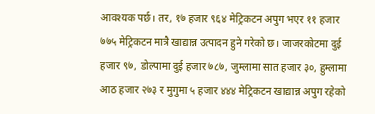आवश्यक पर्छ। तर, १७ हजार ९६४ मेट्रिकटन अपुग भएर ११ हजार ७७५ मेट्रिकटन मात्रै खाद्यान्न उत्पादन हुने गरेको छ। जाजरकोटमा दुई हजार ९७, डोल्पामा दुई हजार ७८७, जुम्लामा सात हजार ३०, हुम्लामा आठ हजार २७३ र मुगुमा ५ हजार ४४४ मेट्रिकटन खाद्यान्न अपुग रहेको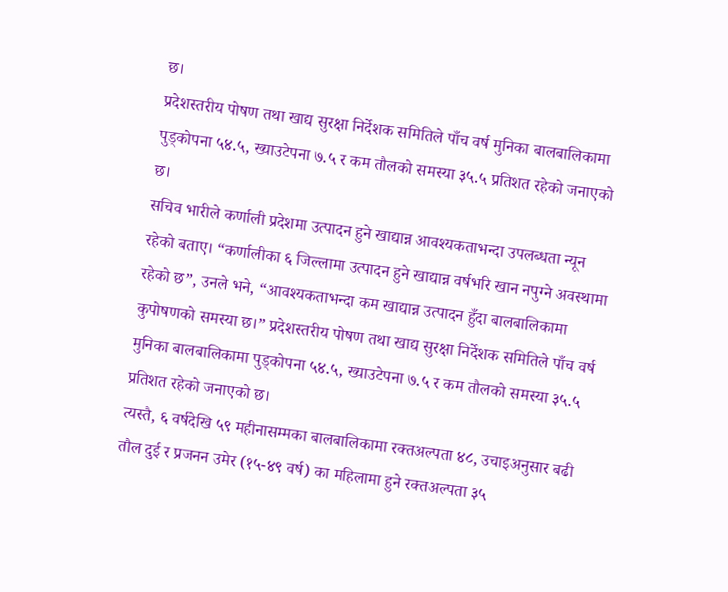छ।
प्रदेशस्तरीय पोषण तथा खाद्य सुरक्षा निर्देशक समितिले पाँच वर्ष मुनिका बालबालिकामा पुड्कोपना ५४.५, ख्याउटेपना ७.५ र कम तौलको समस्या ३५.५ प्रतिशत रहेको जनाएको छ।
सचिव भारीले कर्णाली प्रदेशमा उत्पादन हुने खाद्यान्न आवश्यकताभन्दा उपलब्धता न्यून रहेको बताए। “कर्णालीका ६ जिल्लामा उत्पादन हुने खाद्यान्न वर्षभरि खान नपुग्ने अवस्थामा रहेको छ”, उनले भने, “आवश्यकताभन्दा कम खाद्यान्न उत्पादन हुँदा बालबालिकामा कुपोषणको समस्या छ।” प्रदेशस्तरीय पोषण तथा खाद्य सुरक्षा निर्देशक समितिले पाँच वर्ष मुनिका बालबालिकामा पुड्कोपना ५४.५, ख्याउटेपना ७.५ र कम तौलको समस्या ३५.५ प्रतिशत रहेको जनाएको छ।
त्यस्तै, ६ वर्षदेखि ५९ महीनासम्मका बालबालिकामा रक्तअल्पता ४८, उचाइअनुसार बढी तौल दुई र प्रजनन उमेर (१५-४९ वर्ष) का महिलामा हुने रक्तअल्पता ३५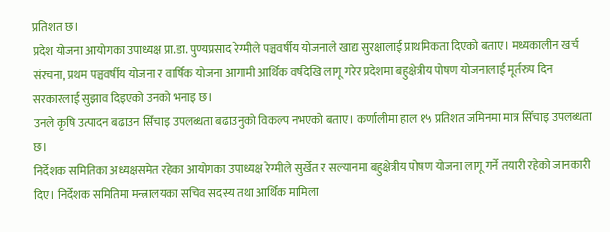प्रतिशत छ।
प्रदेश योजना आयोगका उपाध्यक्ष प्रा.डा. पुण्यप्रसाद रेग्मीले पञ्चवर्षीय योजनाले खाद्य सुरक्षालाई प्राथमिकता दिएको बताए। मध्यकालीन खर्च संरचना, प्रथम पञ्चवर्षीय योजना र वार्षिक योजना आगामी आर्थिक वर्षदेखि लागू गरेर प्रदेशमा बहुक्षेत्रीय पोषण योजनालाई मूर्तरुप दिन सरकारलाई सुझाव दिइएको उनको भनाइ छ।
उनले कृषि उत्पादन बढाउन सिँचाइ उपलब्धता बढाउनुको विकल्प नभएको बताए। कर्णालीमा हाल १५ प्रतिशत जमिनमा मात्र सिँचाइ उपलब्धता छ।
निर्देशक समितिका अध्यक्षसमेत रहेका आयोगका उपाध्यक्ष रेग्मीले सुर्खेत र सल्यानमा बहुक्षेत्रीय पोषण योजना लागू गर्ने तयारी रहेको जानकारी दिए। निर्देशक समितिमा मन्त्रालयका सचिव सदस्य तथा आर्थिक मामिला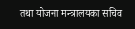तथा योजना मन्त्रालयका सचिव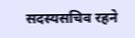सदस्यसचिव रहने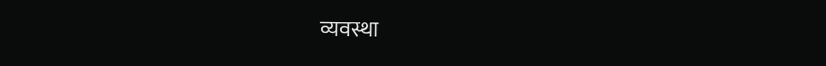व्यवस्था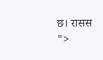छ। रासस
">